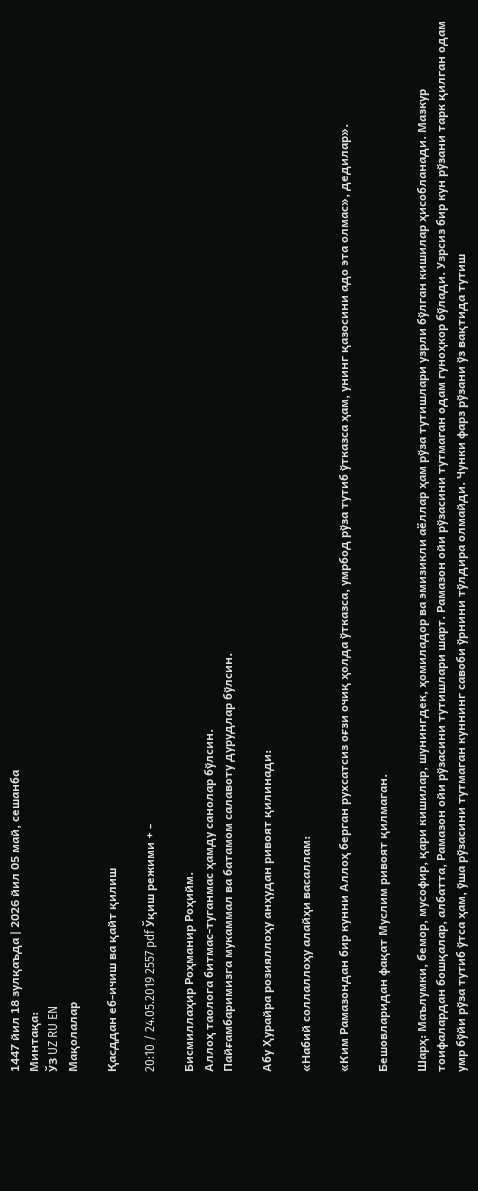1447 йил 18 зулқаъда | 2026 йил 05 май, сешанба
Минтақа:
ЎЗ UZ RU EN
Мақолалар

Қасддан еб-ичиш ва қайт қилиш

20:10 / 24.05.2019 2557 pdf Ўқиш режими + -

Бисмиллаҳир Роҳманир Роҳийм.
Аллоҳ таолога битмас-туганмас ҳамду санолар бўлсин.
Пайғамбаримизга мукаммал ва батамом салавоту дурудлар бўлсин.

Абу Ҳурайра розияллоҳу анҳудан ривоят қилинади:

«Набий соллаллоҳу алайҳи васаллам:

«Ким Рамазондан бир кунни Аллоҳ берган рухсатсиз оғзи очиқ ҳолда ўтказса, умрбод рўза тутиб ўтказса ҳам, унинг қазосини адо эта олмас», дедилар».

Бешовларидан фақат Муслим ривоят қилмаган.

Шарҳ: Маълумки, бемор, мусофир, қари кишилар, шунингдек, ҳомиладор ва эмизикли аёллар ҳам рўза тутишлари узрли бўлган кишилар ҳисобланади. Мазкур тоифалардан бошқалар, албатта, Рамазон ойи рўзасини тутишлари шарт. Рамазон ойи рўзасини тутмаган одам гуноҳкор бўлади. Узрсиз бир кун рўзани тарк қилган одам умр бўйи рўза тутиб ўтса ҳам, ўша рўзасини тутмаган куннинг савоби ўрнини тўлдира олмайди. Чунки фарз рўзани ўз вақтида тутиш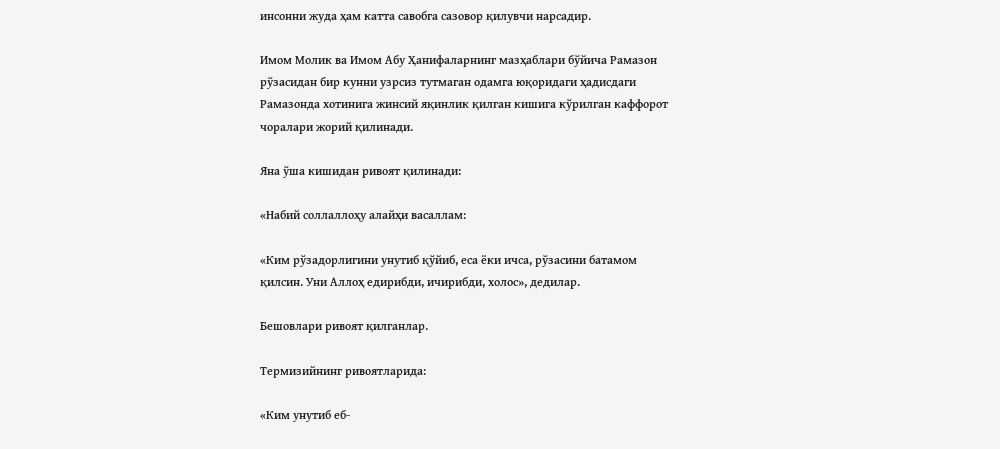инсонни жуда ҳам катта савобга сазовор қилувчи нарсадир.

Имом Молик ва Имом Абу Ҳанифаларнинг мазҳаблари бўйича Рамазон рўзасидан бир кунни узрсиз тутмаган одамга юқоридаги ҳадисдаги Рамазонда хотинига жинсий яқинлик қилган кишига кўрилган каффорот чоралари жорий қилинади.

Яна ўша кишидан ривоят қилинади:

«Набий соллаллоҳу алайҳи васаллам:

«Ким рўзадорлигини унутиб қўйиб, еса ёки ичса, рўзасини батамом қилсин. Уни Аллоҳ едирибди, ичирибди, холос», дедилар.

Бешовлари ривоят қилганлар.

Термизийнинг ривоятларида:

«Ким унутиб еб-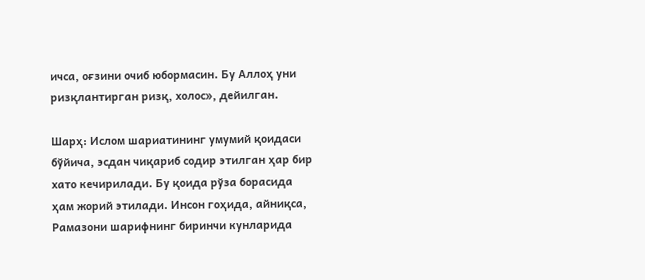ичса, оғзини очиб юбормасин. Бу Аллоҳ уни ризқлантирган ризқ, холос», дейилган.

Шарҳ: Ислом шариатининг умумий қоидаси бўйича, эсдан чиқариб содир этилган ҳар бир хато кечирилади. Бу қоида рўза борасида ҳам жорий этилади. Инсон гоҳида, айниқса, Рамазони шарифнинг биринчи кунларида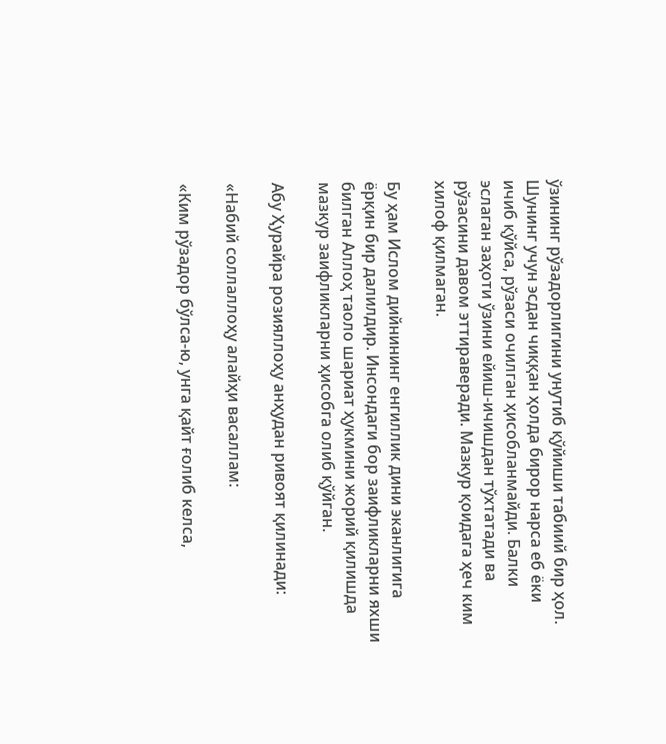ўзининг рўзадорлигини унутиб қўйиши табиий бир ҳол. Шунинг учун эсдан чиққан ҳолда бирор нарса еб ёки ичиб қўйса, рўзаси очилган ҳисобланмайди. Балки эслаган заҳоти ўзини ейиш-ичишдан тўхтатади ва рўзасини давом эттираверади. Мазкур қоидага ҳеч ким хилоф қилмаган.

Бу ҳам Ислом дийнининг енгиллик дини эканлигига ёрқин бир далилдир. Инсондаги бор заифликларни яхши билган Аллоҳ таоло шариат ҳукмини жорий қилишда мазкур заифликларни ҳисобга олиб қўйган.

Абу Ҳурайра розияллоҳу анҳудан ривоят қилинади:

«Набий соллаллоҳу алайҳи васаллам:

«Ким рўзадор бўлса-ю, унга қайт ғолиб келса,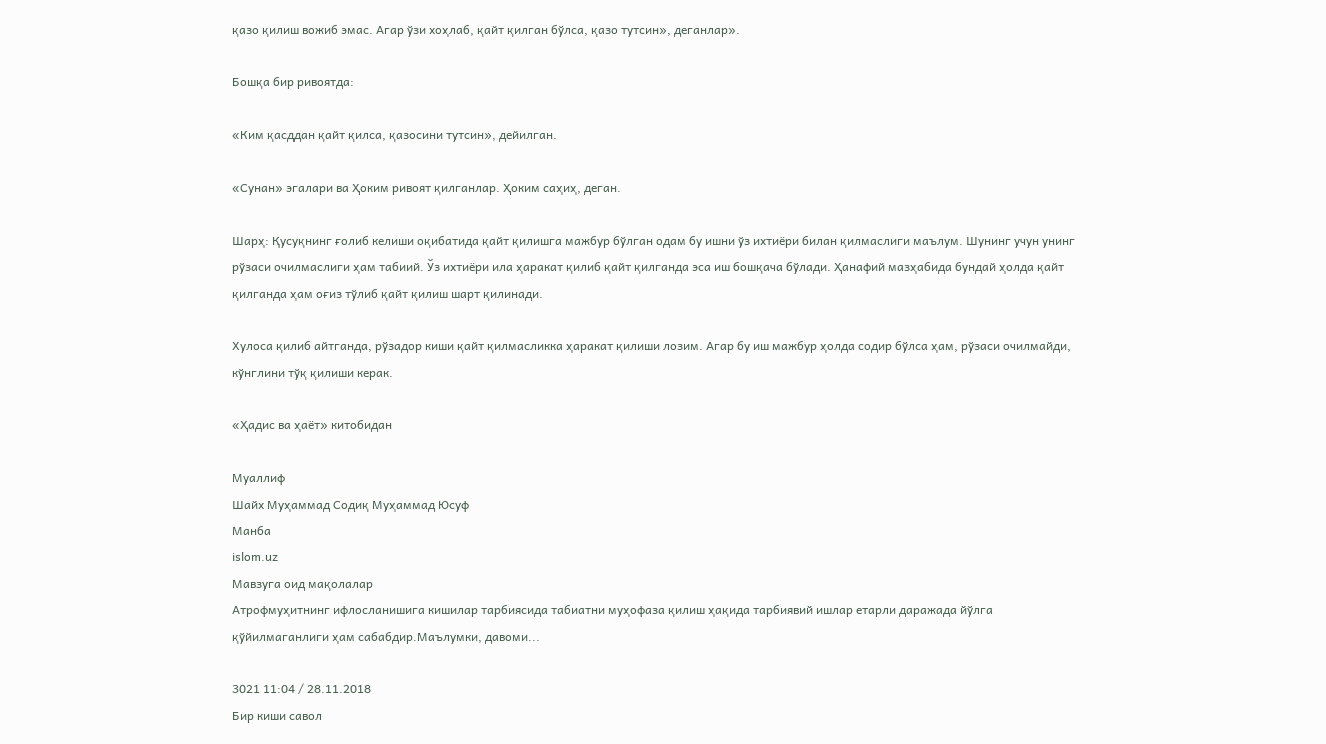қазо қилиш вожиб эмас. Агар ўзи хоҳлаб, қайт қилган бўлса, қазо тутсин», деганлар».

Бошқа бир ривоятда:

«Ким қасддан қайт қилса, қазосини тутсин», дейилган.

«Сунан» эгалари ва Ҳоким ривоят қилганлар. Ҳоким саҳиҳ, деган.

Шарҳ: Қусуқнинг ғолиб келиши оқибатида қайт қилишга мажбур бўлган одам бу ишни ўз ихтиёри билан қилмаслиги маълум. Шунинг учун унинг рўзаси очилмаслиги ҳам табиий. Ўз ихтиёри ила ҳаракат қилиб қайт қилганда эса иш бошқача бўлади. Ҳанафий мазҳабида бундай ҳолда қайт қилганда ҳам оғиз тўлиб қайт қилиш шарт қилинади.

Хулоса қилиб айтганда, рўзадор киши қайт қилмасликка ҳаракат қилиши лозим. Агар бу иш мажбур ҳолда содир бўлса ҳам, рўзаси очилмайди, кўнглини тўқ қилиши керак.

«Ҳадис ва ҳаёт» китобидан

Муаллиф
Шайх Муҳаммад Содиқ Муҳаммад Юсуф
Манба
islom.uz
Мавзуга оид мақолалар
Атрофмуҳитнинг ифлосланишига кишилар тарбиясида табиатни муҳофаза қилиш ҳақида тарбиявий ишлар етарли даражада йўлга қўйилмаганлиги ҳам сабабдир.Маълумки, давоми...

3021 11:04 / 28.11.2018
Бир киши савол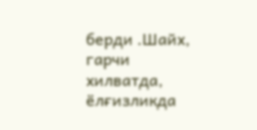берди .Шайх, гарчи хилватда, ёлғизликда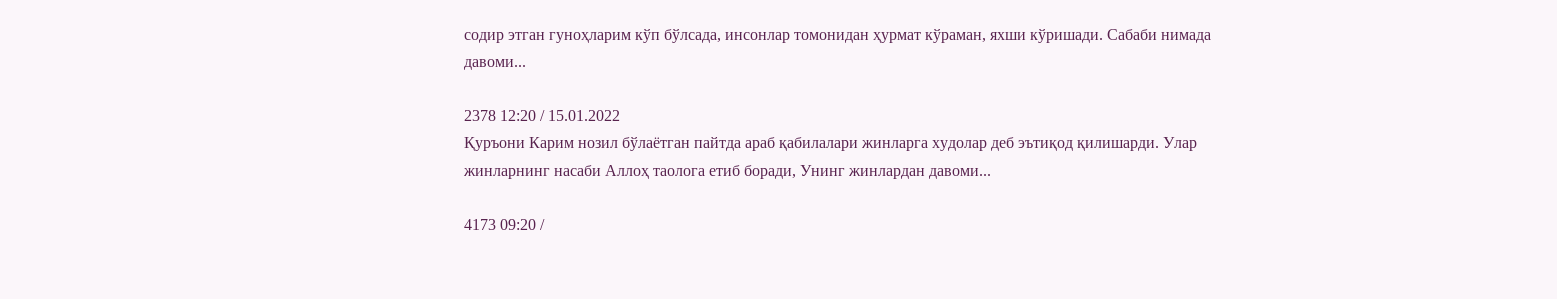содир этган гуноҳларим кўп бўлсада, инсонлар томонидан ҳурмат кўраман, яхши кўришади. Сабаби нимада давоми...

2378 12:20 / 15.01.2022
Қуръони Карим нозил бўлаётган пайтда араб қабилалари жинларга худолар деб эътиқод қилишарди. Улар жинларнинг насаби Аллоҳ таолога етиб боради, Унинг жинлардан давоми...

4173 09:20 /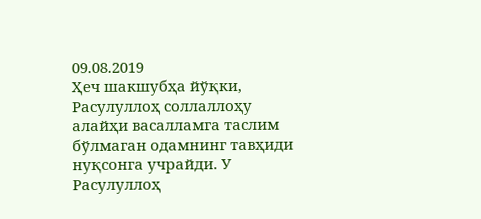09.08.2019
Ҳеч шакшубҳа йўқки, Расулуллоҳ соллаллоҳу алайҳи васалламга таслим бўлмаган одамнинг тавҳиди нуқсонга учрайди. У Расулуллоҳ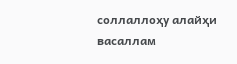соллаллоҳу алайҳи васаллам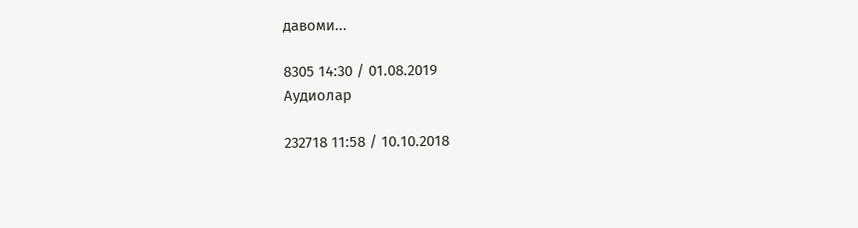давоми...

8305 14:30 / 01.08.2019
Аудиолар

232718 11:58 / 10.10.2018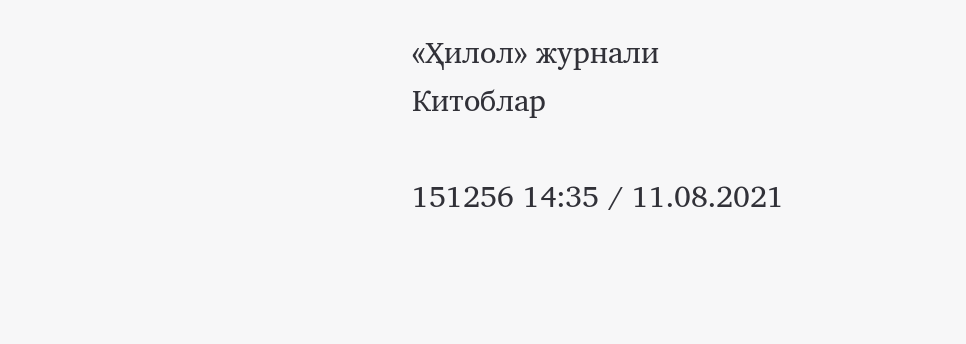«Ҳилол» журнали
Китоблар

151256 14:35 / 11.08.2021